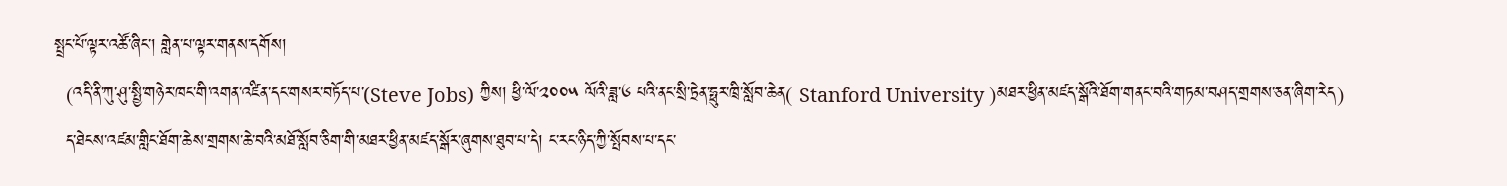སྤྲང་པོ་ལྟར་འཚོ་ཞིང་། གླེན་པ་ལྟར་གནས་དགོས།
  (འདི་ནི་ཀུ་ཤུ་སྤྱི་གཉེར་ཁང་གི་འགན་འཛིན་དང་གསར་བཏོད་པ་(Steve Jobs) ཀྱིས། ཕྱི་ལོ་༢༠༠༥ ལོའི་ཟླ་༦ པའི་ནང་སྲི་ཏྲེན་ཧྥུར་ཁྲི་སློབ་ཆེན( Stanford University )མཐར་ཕྱིན་མཛད་སྒོའི་ཐོག་གནང་བའི་གཏམ་བཤད་གྲགས་ཅན་ཞིག་རེད)
  ད་ཐེངས་འཛམ་གླིང་ཐོག་ཆེས་གྲགས་ཆེ་བའི་མཐོ་སློབ་ཅིག་གི་མཐར་ཕྱིན་མཛད་སྒོར་ཞུགས་ཐུབ་པ་དེ། ང་རང་ཉིད་ཀྱི་སྤོབས་པ་དང་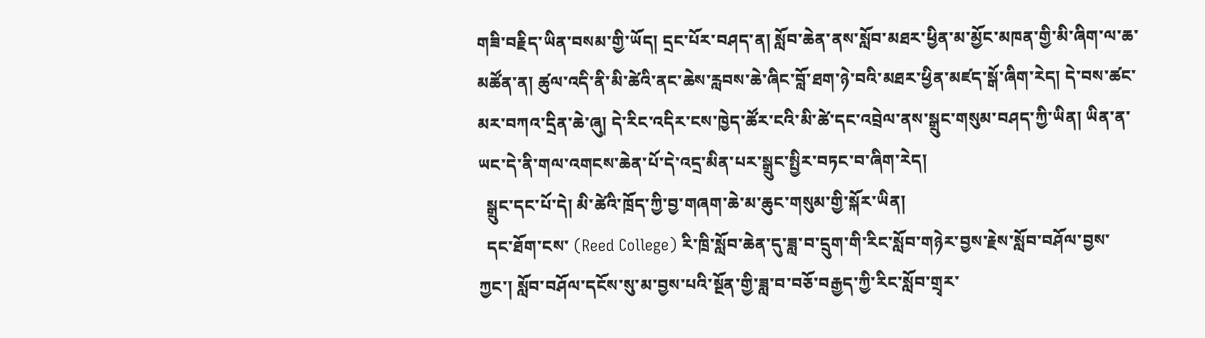གཟི་བརྗིད་ཡིན་བསམ་གྱི་ཡོད། དྲང་པོར་བཤད་ན། སློབ་ཆེན་ནས་སློབ་མཐར་ཕྱིན་མ་མྱོང་མཁན་གྱི་མི་ཞིག་ལ་ཆ་མཚོན་ན། ཚུལ་འདི་ནི་མི་ཚེའི་ནང་ཆེས་རླབས་ཆེ་ཞིང་བློ་ཐག་ཉེ་བའི་མཐར་ཕྱིན་མཛད་སྒོ་ཞིག་རེད། དེ་བས་ཚང་མར་བཀའ་དྲིན་ཆེ་ཞུ། དེ་རིང་འདིར་ངས་ཁྱེད་ཚོར་ངའི་མི་ཚེ་དང་འབྲེལ་ནས་སྒྲུང་གསུམ་བཤད་ཀྱི་ཡིན། ཡིན་ན་ཡང་དེ་ནི་གལ་འགངས་ཆེན་པོ་དེ་འདྲ་མིན་པར་སྒྲུང་སྤྱིར་བཏང་བ་ཞིག་རེད།
  སྒྲུང་དང་པོ་དེ། མི་ཚེའི་ཁྲོད་ཀྱི་བྱ་གཞག་ཆེ་མ་ཆུང་གསུམ་གྱི་སྐོར་ཡིན།
  དང་ཐོག་ངས་ (Reed College) རི་ཁྲི་སློབ་ཆེན་དུ་ཟླ་བ་དྲུག་གི་རིང་སློབ་གཉེར་བྱས་རྗེས་སློབ་བཤོལ་བྱས་ཀྱང་། སློབ་བཤོལ་དངོས་སུ་མ་བྱས་པའི་སྔོན་གྱི་ཟླ་བ་བཅོ་བརྒྱད་ཀྱི་རིང་སློབ་གྲྭར་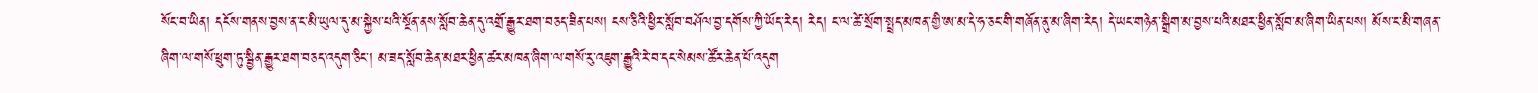སོང་བ་ཡིན། དངོས་གནས་བྱས་ན་ང་མི་ཡུལ་དུ་མ་སྐྱེས་པའི་སྔོན་ནས་སློབ་ཆེན་དུ་འགྲོ་རྒྱུར་ཐག་བཅད་ཟིན་པས། ངས་ཅིའི་ཕྱིར་སློབ་བཤོལ་བྱ་དགོས་ཀྱི་ཡོད་རེད། རེད། ང་ལ་ཚེ་སྲོག་སྤྲད་མཁན་གྱི་ཨ་མ་དེ་ཧ་ཅང་གི་གཞོན་ནུ་མ་ཞིག་རེད། དེ་ཡང་གཉེན་སྒྲིག་མ་བྱས་པའི་མཐར་ཕྱིན་སློབ་མ་ཞིག་ཡིན་པས། མོས་ང་མི་གཞན་ཞིག་ལ་གསོ་ཕྲུག་ཏུ་སྦྱིན་རྒྱུར་ཐག་བཅད་འདུག་ཅིང་། མ་ཟད་སློབ་ཆེན་མཐར་ཕྱིན་ཚར་མཁན་ཞིག་ལ་གསོ་རུ་འཇུག་རྒྱུའི་རེ་བ་དང་སེམས་ཚོར་ཆེན་པོ་འདུག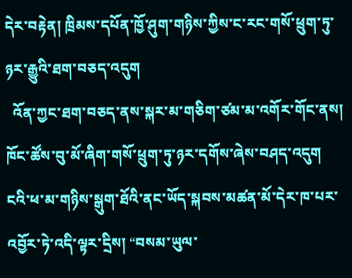དེར་བརྟེན། ཁྲིམས་དཔོན་ཁྱོ་ཤུག་གཉིས་ཀྱིས་ང་རང་གསོ་ཕྲུག་ཏུ་ཉར་རྒྱུའི་ཐག་བཅད་འདུག
  འོན་ཀྱང་ཐག་བཅད་ནས་སྐར་མ་གཅིག་ཙམ་མ་འགོར་གོང་ནས། ཁོང་ཚོས་བུ་མོ་ཞིག་གསོ་ཕྲུག་ཏུ་ཉར་དགོས་ཞེས་བཤད་འདུག ངའི་ཕ་མ་གཉིས་སྒུག་ཐོའི་ནང་ཡོད་སྐབས་མཚན་མོ་དེར་ཁ་པར་འབྱོར་ཏེ་འདི་ལྟར་དྲིས། “བསམ་ཡུལ་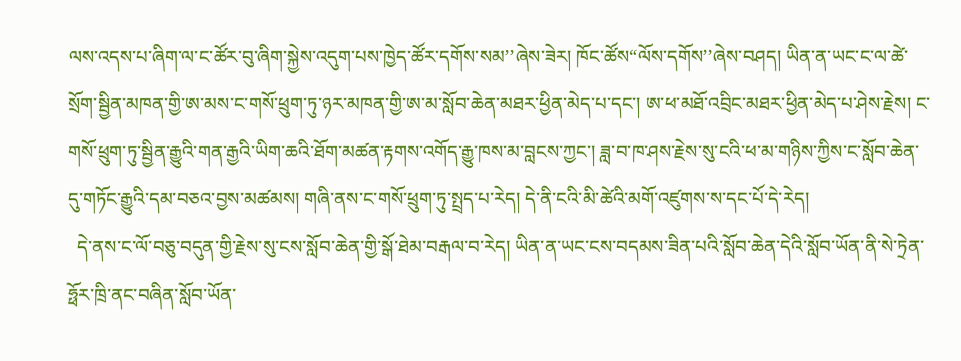ལས་འདས་པ་ཞིག་ལ་ང་ཚོར་བུ་ཞིག་སྐྱེས་འདུག་པས་ཁྱེད་ཚོར་དགོས་སམ’’ཞེས་ཟེར། ཁོང་ཚོས“ལོས་དགོས’’ཞེས་བཤད། ཡིན་ན་ཡང་ང་ལ་ཚེ་སྲོག་སྦྱིན་མཁན་གྱི་ཨ་མས་ང་གསོ་ཕྲུག་ཏུ་ཉར་མཁན་གྱི་ཨ་མ་སློབ་ཆེན་མཐར་ཕྱིན་མེད་པ་དང་། ཨ་ཕ་མཐོ་འབྲིང་མཐར་ཕྱིན་མེད་པ་ཤེས་རྗེས། ང་གསོ་ཕྲུག་ཏུ་སྦྱིན་རྒྱུའི་གན་རྒྱའི་ཡིག་ཆའི་ཐོག་མཚན་རྟགས་འགོད་རྒྱུ་ཁས་མ་བླངས་ཀྱང་། ཟླ་བ་ཁ་ཤས་རྗེས་སུ་ངའི་ཕ་མ་གཉིས་ཀྱིས་ང་སློབ་ཆེན་དུ་གཏོང་རྒྱུའི་དམ་བཅའ་བྱས་མཚམས། གཞི་ནས་ང་གསོ་ཕྲུག་ཏུ་སྤྲད་པ་རེད། དེ་ནི་ངའི་མི་ཚེའི་མགོ་འཛུགས་ས་དང་པོ་དེ་རེད།
  དེ་ནས་ང་ལོ་བཅུ་བདུན་གྱི་རྗེས་སུ་ངས་སློབ་ཆེན་གྱི་སྒོ་ཐེམ་བརྒལ་བ་རེད། ཡིན་ན་ཡང་ངས་བདམས་ཟིན་པའི་སློབ་ཆེན་དེའི་སློབ་ཡོན་ནི་སེ་ཏྲེན་ཧྥོར་ཁྲི་ནང་བཞིན་སློབ་ཡོན་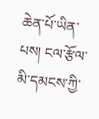ཆེན་པོ་ཡིན་པས། ངལ་རྩོལ་མི་དམངས་ཀྱི་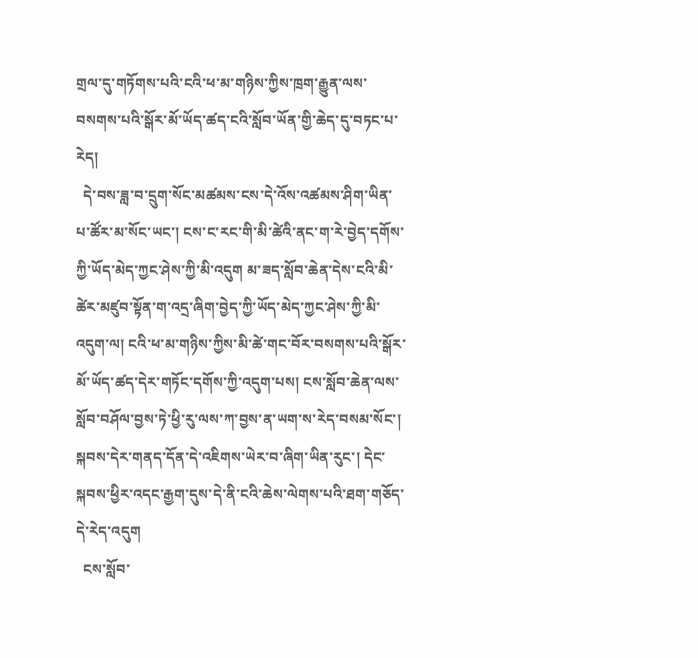གྲལ་དུ་གཏོགས་པའི་ངའི་ཕ་མ་གཉིས་ཀྱིས་ཁྲག་རྒྱུན་ལས་བསགས་པའི་སྒོར་མོ་ཡོད་ཚད་ངའི་སློབ་ཡོན་གྱི་ཆེད་དུ་བཏང་པ་རེད།
  དེ་བས་ཟླ་བ་དྲུག་སོང་མཚམས་ངས་དེ་འོས་འཚམས་ཤིག་ཡིན་པ་ཚོར་མ་སོང་ཡང་། ངས་ང་རང་གི་མི་ཚེའི་ནང་ག་རེ་བྱེད་དགོས་ཀྱི་ཡོད་མེད་ཀྱང་ཤེས་ཀྱི་མི་འདུག མ་ཟད་སློབ་ཆེན་དེས་ངའི་མི་ཚེར་མཛུབ་སྟོན་ག་འདྲ་ཞིག་བྱེད་ཀྱི་ཡོད་མེད་ཀྱང་ཤེས་ཀྱི་མི་འདུག་ལ། ངའི་ཕ་མ་གཉིས་ཀྱིས་མི་ཚེ་གང་བོར་བསགས་པའི་སྒོར་མོ་ཡོད་ཚད་དེར་གཏོང་དགོས་ཀྱི་འདུག་པས། ངས་སློབ་ཆེན་ལས་སློབ་བཤོལ་བྱས་ཏེ་ཕྱི་རུ་ལས་ཀ་བྱས་ན་ཡག་ས་རེད་བསམ་སོང་། སྐབས་དེར་གནད་དོན་དེ་འཇིགས་ཡེར་བ་ཞིག་ཡིན་རུང་། དེང་སྐབས་ཕྱིར་འདང་རྒྱག་དུས་དེ་ནི་ངའི་ཆེས་ལེགས་པའི་ཐག་གཅོད་དེ་རེད་འདུག
  ངས་སློབ་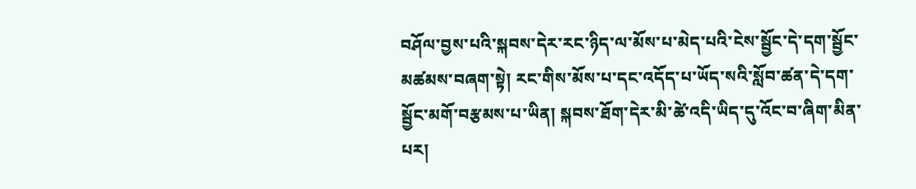བཤོལ་བྱས་པའི་སྐབས་དེར་རང་ཉིད་ལ་མོས་པ་མེད་པའི་ངེས་སྦྱོང་དེ་དག་སྦྱོང་མཚམས་བཞག་སྟེ། རང་གིས་མོས་པ་དང་འདོད་པ་ཡོད་སའི་སློབ་ཚན་དེ་དག་སྦྱོང་མགོ་བརྩམས་པ་ཡིན། སྐབས་ཐོག་དེར་མི་ཚེ་འདི་ཡིད་དུ་འོང་བ་ཞིག་མིན་པར།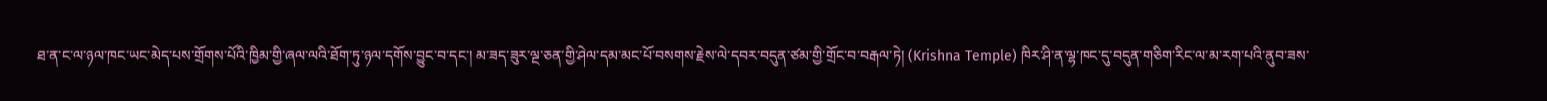ཐ་ན་ང་ལ་ཉལ་ཁང་ཡང་མེད་པས་གྲོགས་པོའི་ཁྱིམ་གྱི་ཞལ་ལའི་ཐོག་ཏུ་ཉལ་དགོས་བྱུང་བ་དང་། མ་ཟད་ཟུར་ལྔ་ཅན་གྱི་ཤེལ་དམ་མང་པོ་བསགས་རྗེས་ལེ་དབར་བདུན་ཙམ་གྱི་གྲོང་བ་བརྒལ་ཏེ། (Krishna Temple) ཁིར་ཤི་ན་ལྷ་ཁང་དུ་བདུན་གཅིག་རིང་ལ་མ་རག་པའི་ནུབ་ཟས་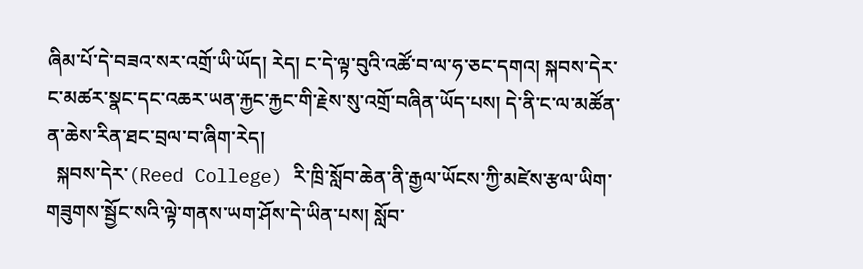ཞིམ་པོ་དེ་བཟའ་སར་འགྲོ་ཡི་ཡོད། རེད། ང་དེ་ལྟ་བུའི་འཚོ་བ་ལ་ཧ་ཅང་དགའ། སྐབས་དེར་ང་མཚར་སྣང་དང་འཆར་ཡན་རྐྱང་རྐྱང་གི་རྗེས་སུ་འགྲོ་བཞིན་ཡོད་པས། དེ་ནི་ང་ལ་མཚོན་ན་ཆེས་རིན་ཐང་བྲལ་བ་ཞིག་རེད།
  སྐབས་དེར་(Reed College) རི་ཁྲི་སློབ་ཆེན་ནི་རྒྱལ་ཡོངས་ཀྱི་མཛེས་རྩལ་ཡིག་གཟུགས་སྦྱོང་སའི་ལྟེ་གནས་ཡག་ཤོས་དེ་ཡིན་པས། སློབ་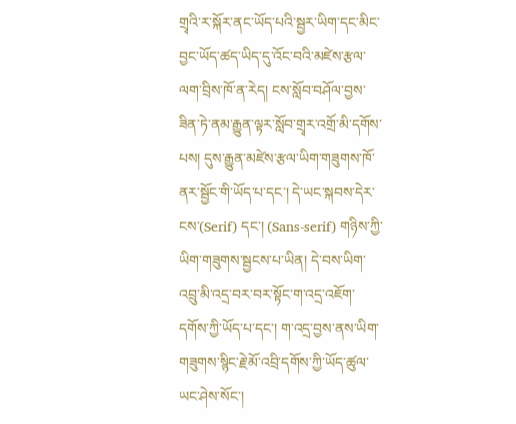གྲྭའི་ར་སྐོར་ནང་ཡོད་པའི་སྦྱར་ཡིག་དང་མིང་བྱང་ཡོད་ཚད་ཡིད་དུ་འོང་བའི་མཛེས་རྩལ་ལག་བྲིས་ཁོ་ན་རེད། ངས་སློབ་བཤོལ་བྱས་ཟིན་ཏེ་ནམ་རྒྱུན་ལྟར་སློབ་གྲྭར་འགྲོ་མི་དགོས་པས། དུས་རྒྱུན་མཛེས་རྩལ་ཡིག་གཟུགས་ཁོ་ནར་སྦྱོང་གི་ཡོད་པ་དང་། དེ་ཡང་སྐབས་དེར་ངས་(Serif) དང་། (Sans-serif) གཉིས་ཀྱི་ཡིག་གཟུགས་སྦྱངས་པ་ཡིན། དེ་བས་ཡིག་འབྲུ་མི་འདྲ་བར་བར་སྟོང་ག་འདྲ་འཇོག་དགོས་ཀྱི་ཡོད་པ་དང་། ག་འདྲ་བྱས་ནས་ཡིག་གཟུགས་སྙིང་རྗེ་མོ་འབྲི་དགོས་ཀྱི་ཡོད་ཚུལ་ཡང་ཤེས་སོང་།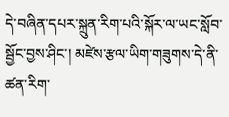དེ་བཞིན་དཔར་སྐྲུན་རིག་པའི་སྐོར་ལ་ཡང་སློབ་སྦྱོང་བྱས་ཤིང་། མཛེས་རྩལ་ཡིག་གཟུགས་དེ་ནི་ཚན་རིག་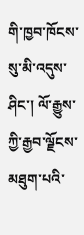གི་ཁྱབ་ཁོངས་སུ་མི་འདུས་ཤིང་། ལོ་རྒྱུས་ཀྱི་རྒྱབ་ལྗོངས་མཐུག་པའི་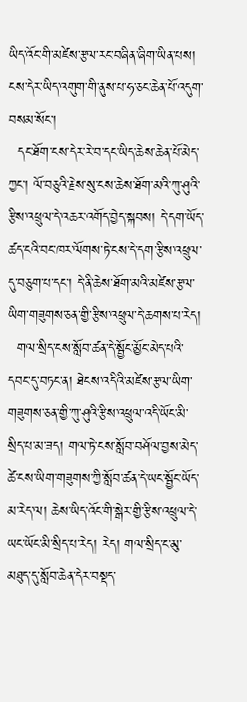ཡིད་འོང་གི་མཛེས་རྩལ་རང་བཞིན་ཞིག་ཡིན་པས། ངས་དེར་ཡིད་འགུག་གི་ནུས་པ་ཧ་ཅང་ཆེན་པོ་འདུག་བསམ་སོང་།
  དང་ཐོག་ངས་དེར་རེ་བ་དང་ཡིད་ཆེས་ཆེན་པོ་མེད་ཀྱང་། ལོ་བཅུའི་རྗེས་སུ་ངས་ཆེས་ཐོག་མའི་ཀུ་ཤུའི་རྩིས་འཕྲུལ་དེ་འཆར་འགོད་བྱེད་སྐབས། དེ་དག་ཡོད་ཚད་ངའི་བང་ཁར་ལོགས་ཏེ་ངས་དེ་དག་རྩིས་འཕྲུལ་དུ་བཅུག་པ་དང་། དེ་ནི་ཆེས་ཐོག་མའི་མཛེས་རྩལ་ཡིག་གཟུགས་ཅན་གྱི་རྩིས་འཕྲུལ་དེ་ཆགས་པ་རེད།
  གལ་སྲིད་ངས་སློབ་ཚན་དེ་སྦྱོང་མྱོང་མེད་པའི་དབང་དུ་བཏང་ན། ཐེངས་འདིའི་མཛེས་རྩལ་ཡིག་གཟུགས་ཅན་གྱི་ཀུ་ཤུའི་རྩིས་འཕྲུལ་འདི་ཡོང་མི་སྲིད་པ་མ་ཟད། གལ་ཏེ་ངས་སློབ་བཤོལ་བྱས་མེད་ཚེ་ངས་ཡིག་གཟུགས་ཀྱི་སློབ་ཚན་དེ་ཡང་སྦྱོང་ཡོད་མ་རེད་ལ། ཆེས་ཡིད་འོང་གི་སྒེར་གྱི་རྩིས་འཕྲུལ་དེ་ཡང་ཡོང་མི་སྲིད་པ་རེད། རེད། གལ་སྲིད་ང་མུ་མཐུད་དུ་སློབ་ཆེན་དེར་བསྡད་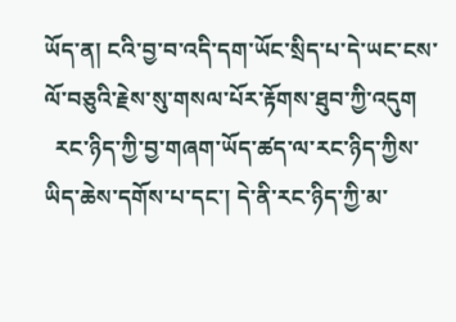ཡོད་ན། ངའི་བྱ་བ་འདི་དག་ཡོང་སྲིད་པ་དེ་ཡང་ངས་ལོ་བཅུའི་རྗེས་སུ་གསལ་པོར་རྟོགས་ཐུབ་ཀྱི་འདུག
  རང་ཉིད་ཀྱི་བྱ་གཞག་ཡོད་ཚད་ལ་རང་ཉིད་ཀྱིས་ཡིད་ཆེས་དགོས་པ་དང་། དེ་ནི་རང་ཉིད་ཀྱི་མ་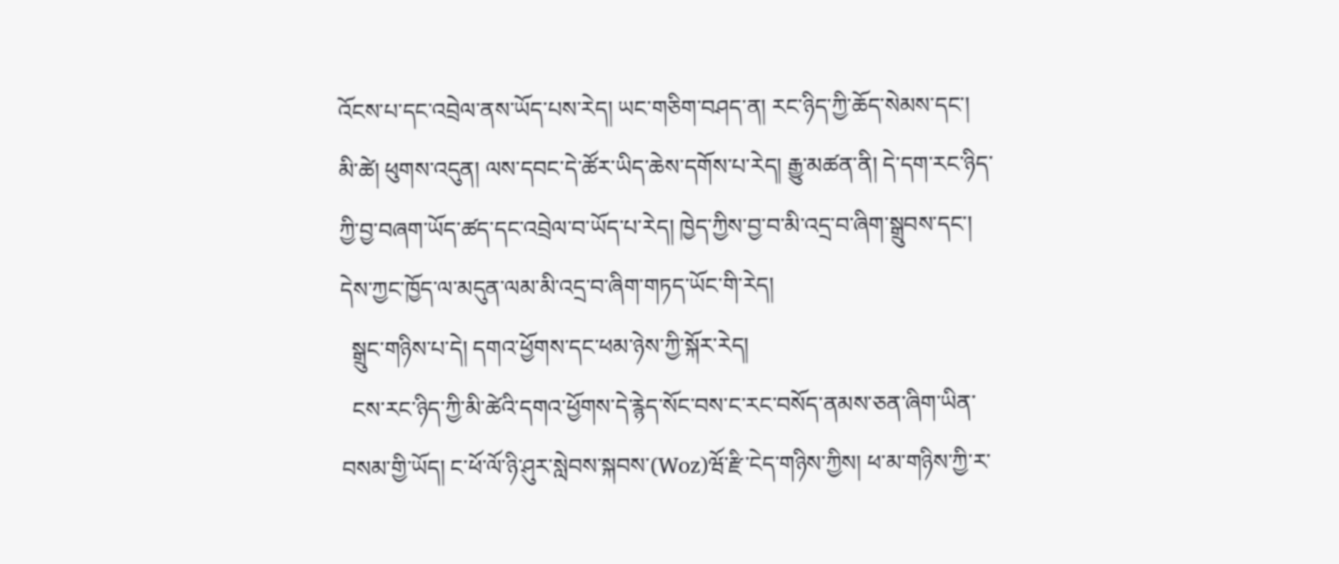འོངས་པ་དང་འབྲེལ་ནས་ཡོད་པས་རེད། ཡང་གཅིག་བཤད་ན། རང་ཉིད་ཀྱི་ཆོད་སེམས་དང་། མི་ཚེ། ཕུགས་འདུན། ལས་དབང་དེ་ཚོར་ཡིད་ཆེས་དགོས་པ་རེད། རྒྱུ་མཚན་ནི། དེ་དག་རང་ཉིད་ཀྱི་བྱ་བཞག་ཡོད་ཚད་དང་འབྲེལ་བ་ཡོད་པ་རེད། ཁྱེད་ཀྱིས་བྱ་བ་མི་འདྲ་བ་ཞིག་སྒྲུབས་དང་། དེས་ཀྱང་ཁྱོད་ལ་མདུན་ལམ་མི་འདྲ་བ་ཞིག་གཏད་ཡོང་གི་རེད།
  སྒྲུང་གཉིས་པ་དེ། དགའ་ཕྱོགས་དང་ཕམ་ཉེས་ཀྱི་སྐོར་རེད།
  ངས་རང་ཉིད་ཀྱི་མི་ཚེའི་དགའ་ཕྱོགས་དེ་རྙེད་སོང་བས་ང་རང་བསོད་ནམས་ཅན་ཞིག་ཡིན་བསམ་གྱི་ཡོད། ང་ཕོ་ལོ་ཉི་ཤུར་སླེབས་སྐབས་(Woz)ཝོ་རྫི་ངེད་གཉིས་ཀྱིས། ཕ་མ་གཉིས་ཀྱི་ར་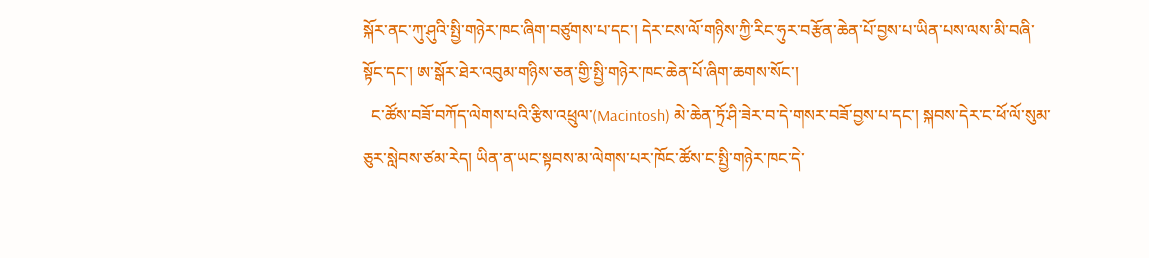སྐོར་ནང་ཀུ་ཤུའི་སྤྱི་གཉེར་ཁང་ཞིག་བཙུགས་པ་དང་། དེར་ངས་ལོ་གཉིས་ཀྱི་རིང་ཧུར་བརྩོན་ཆེན་པོ་བྱས་པ་ཡིན་པས་ལས་མི་བཞི་སྟོང་དང་། ཨ་སྒོར་ཐེར་འབུམ་གཉིས་ཅན་གྱི་སྤྱི་གཉེར་ཁང་ཆེན་པོ་ཞིག་ཆགས་སོང་།
  ང་ཚོས་བཟོ་བཀོད་ལེགས་པའི་རྩིས་འཕྲུལ་(Macintosh) མེ་ཆེན་ཏྲོ་ཤི་ཟེར་བ་དེ་གསར་བཟོ་བྱས་པ་དང་། སྐབས་དེར་ང་ཕོ་ལོ་སུམ་ཅུར་སླེབས་ཙམ་རེད། ཡིན་ན་ཡང་སྟབས་མ་ལེགས་པར་ཁོང་ཚོས་ང་སྤྱི་གཉེར་ཁང་དེ་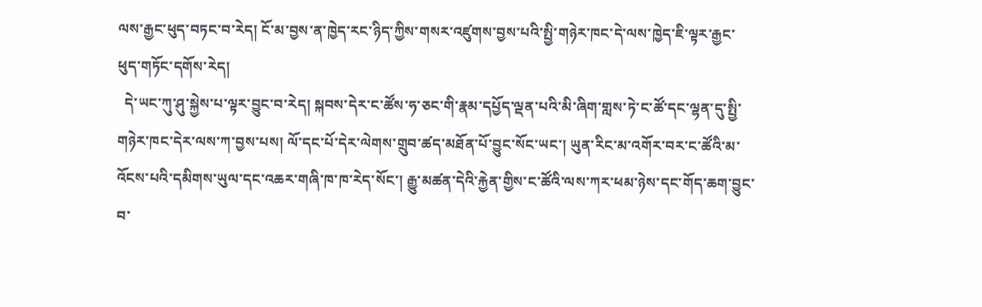ལས་རྒྱང་ཕུད་བཏང་བ་རེད། ངོ་མ་བྱས་ན་ཁྱེད་རང་ཉིད་ཀྱིས་གསར་འཛུགས་བྱས་པའི་སྤྱི་གཉེར་ཁང་དེ་ལས་ཁྱེད་ཇི་ལྟར་རྒྱང་ཕུད་གཏོང་དགོས་རེད།
  དེ་ཡང་ཀུ་ཤུ་སྐྱེས་པ་ལྟར་བྱུང་བ་རེད། སྐབས་དེར་ང་ཚོས་ཧ་ཅང་གི་རྣམ་དཔྱོད་ལྡན་པའི་མི་ཞིག་གླས་ཏེ་ང་ཚོ་དང་ལྷན་དུ་སྤྱི་གཉེར་ཁང་དེར་ལས་ཀ་བྱས་པས། ལོ་དང་པོ་དེར་ལེགས་གྲུབ་ཚད་མཐོན་པོ་བྱུང་སོང་ཡང་། ཡུན་རིང་མ་འགོར་བར་ང་ཚོའི་མ་འོངས་པའི་དམིགས་ཡུལ་དང་འཆར་གཞི་ཁ་ཁ་རེད་སོང་། རྒྱུ་མཚན་དེའི་རྐྱེན་གྱིས་ང་ཚོའི་ལས་ཀར་ཕམ་ཉེས་དང་གོད་ཆག་བྱུང་བ་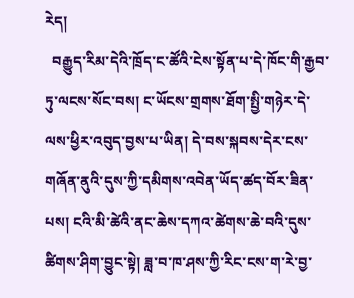རེད།
  བརྒྱུད་རིམ་དེའི་ཁྲོད་ང་ཚོའི་ངེས་སྟོན་པ་དེ་ཁོང་གི་རྒྱབ་ཏུ་ལངས་སོང་བས། ང་ཡོངས་གྲགས་ཐོག་སྤྱི་གཉེར་དེ་ལས་ཕྱིར་འབུད་བྱས་པ་ཡིན། དེ་བས་སྐབས་དེར་ངས་གཞོན་ནུའི་དུས་ཀྱི་དམིགས་འབེན་ཡོད་ཚད་བོར་ཟིན་པས། ངའི་མི་ཚེའི་ནང་ཆེས་དཀའ་ཚེགས་ཆེ་བའི་དུས་ཚིགས་ཤིག་བྱུང་སྟེ། ཟླ་བ་ཁ་ཤས་ཀྱི་རིང་ངས་ག་རེ་བྱ་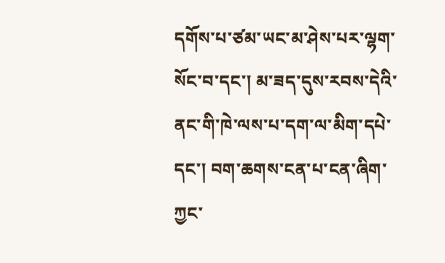དགོས་པ་ཙམ་ཡང་མ་ཤེས་པར་ལྷག་སོང་བ་དང་། མ་ཟད་དུས་རབས་དེའི་ནང་གི་ཁེ་ལས་པ་དག་ལ་མིག་དཔེ་དང་། བག་ཆགས་ངན་པ་ངན་ཞིག་ཀྱང་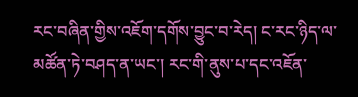རང་བཞིན་གྱིས་འཇོག་དགོས་བྱུང་བ་རེད། ང་རང་ཉིད་ལ་མཚོན་ཏེ་བཤད་ན་ཡང་། རང་གི་ནུས་པ་དང་འཇོན་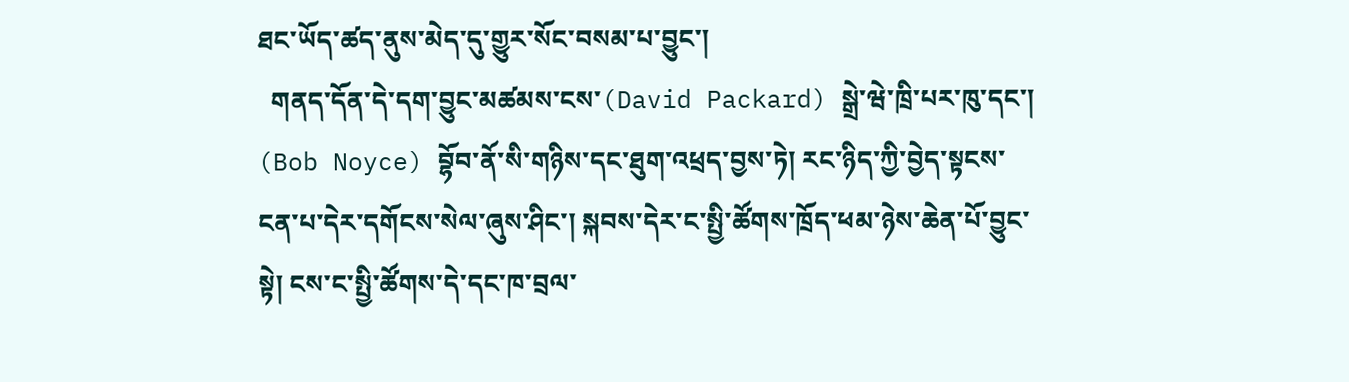ཐང་ཡོད་ཚད་ནུས་མེད་དུ་གྱུར་སོང་བསམ་པ་བྱུང་།
  གནད་དོན་དེ་དག་བྱུང་མཚམས་ངས་(David Packard) སྒྲེ་ཝེ་ཁྲི་པར་ཁུ་དང་། (Bob Noyce) བྷོབ་ནོ་སི་གཉིས་དང་ཐུག་འཕྲད་བྱས་ཏེ། རང་ཉིད་ཀྱི་བྱེད་སྟངས་ངན་པ་དེར་དགོངས་སེལ་ཞུས་ཤིང་། སྐབས་དེར་ང་སྤྱི་ཚོགས་ཁྲོད་ཕམ་ཉེས་ཆེན་པོ་བྱུང་སྟེ། ངས་ང་སྤྱི་ཚོགས་དེ་དང་ཁ་བྲལ་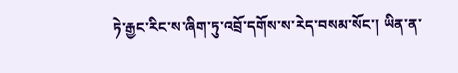ཏེ་རྒྱང་རིང་ས་ཞིག་ཏུ་འབྲོ་དགོས་ས་རེད་བསམ་སོང་། ཡིན་ན་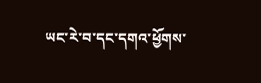ཡང་རེ་བ་དང་དགའ་ཕྱོགས་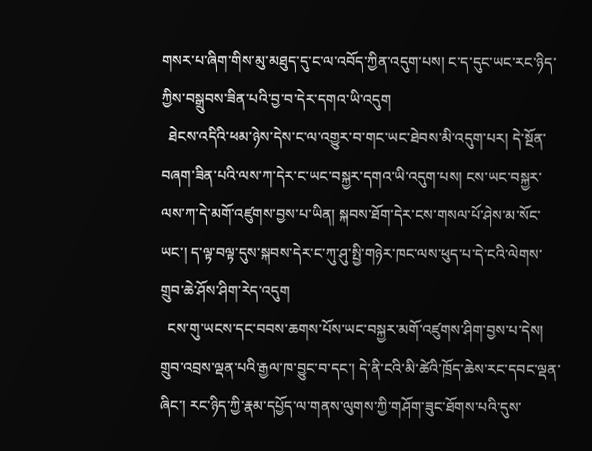གསར་པ་ཞིག་གིས་མུ་མཐུད་དུ་ང་ལ་འབོད་ཀྱིན་འདུག་པས། ང་ད་དུང་ཡང་རང་ཉིད་ཀྱིས་བསྒྲུབས་ཟིན་པའི་བྱ་བ་དེར་དགའ་ཡི་འདུག
  ཐེངས་འདིའི་ཕམ་ཉེས་དེས་ང་ལ་འགྱུར་བ་གང་ཡང་ཐེབས་མི་འདུག་པར། དེ་སྔོན་བཞག་ཟིན་པའི་ལས་ཀ་དེར་ང་ཡང་བསྐྱར་དགའ་ཡི་འདུག་པས། ངས་ཡང་བསྐྱར་ལས་ཀ་དེ་མགོ་འཛུགས་བྱས་པ་ཡིན། སྐབས་ཐོག་དེར་ངས་གསལ་པོ་ཤེས་མ་སོང་ཡང་། ད་ལྟ་བལྟ་དུས་སྐབས་དེར་ང་ཀུ་ཤུ་སྤྱི་གཉེར་ཁང་ལས་ཕུད་པ་དེ་ངའི་ལེགས་གྲུབ་ཆེ་ཤོས་ཤིག་རེད་འདུག
  ངས་གུ་ཡངས་དང་བབས་ཆགས་པོས་ཡང་བསྐྱར་མགོ་འཛུགས་ཤིག་བྱས་པ་དེས། གྲུབ་འབྲས་ལྡན་པའི་རྒྱལ་ཁ་བྱུང་བ་དང་། དེ་ནི་ངའི་མི་ཚེའི་ཁྲོད་ཆེས་རང་དབང་ལྡན་ཞིང་། རང་ཉིད་ཀྱི་རྣམ་དཔྱོད་ལ་གནས་ལུགས་ཀྱི་གཤོག་ཟུང་ཐོགས་པའི་དུས་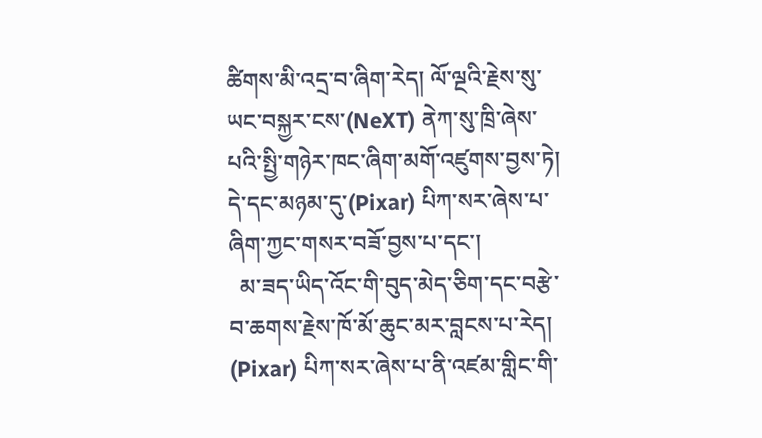ཚིགས་མི་འདྲ་བ་ཞིག་རེད། ལོ་ལྔའི་རྗེས་སུ་ཡང་བསྐྱར་ངས་(NeXT) ནེཀ་སུ་ཁྲི་ཞེས་པའི་སྤྱི་གཉེར་ཁང་ཞིག་མགོ་འཛུགས་བྱས་ཏེ། དེ་དང་མཉམ་དུ་(Pixar) པིཀ་སར་ཞེས་པ་ཞིག་ཀྱང་གསར་བཟོ་བྱས་པ་དང་།
  མ་ཟད་ཡིད་འོང་གི་བུད་མེད་ཅིག་དང་བརྩེ་བ་ཆགས་རྗེས་ཁོ་མོ་ཆུང་མར་བླངས་པ་རེད། (Pixar) པིཀ་སར་ཞེས་པ་ནི་འཛམ་གླིང་གི་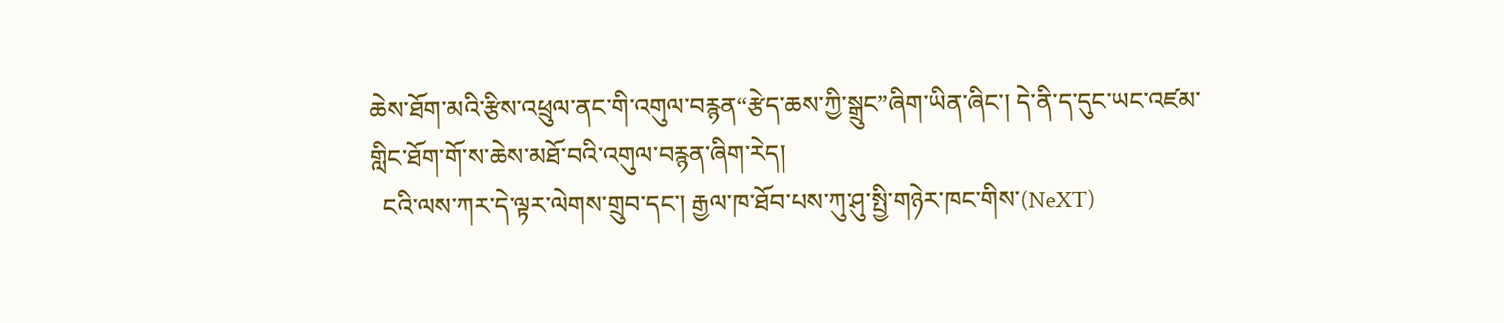ཆེས་ཐོག་མའི་རྩིས་འཕྲུལ་ནང་གི་འགུལ་བརྙན“རྩེད་ཆས་ཀྱི་སྒྲུང”ཞིག་ཡིན་ཞིང་། དེ་ནི་ད་དུང་ཡང་འཛམ་གླིང་ཐོག་གོ་ས་ཆེས་མཐོ་བའི་འགུལ་བརྙན་ཞིག་རེད།
  ངའི་ལས་ཀར་དེ་ལྟར་ལེགས་གྲུབ་དང་། རྒྱལ་ཁ་ཐོབ་པས་ཀུ་ཤུ་སྤྱི་གཉེར་ཁང་གིས་(NeXT)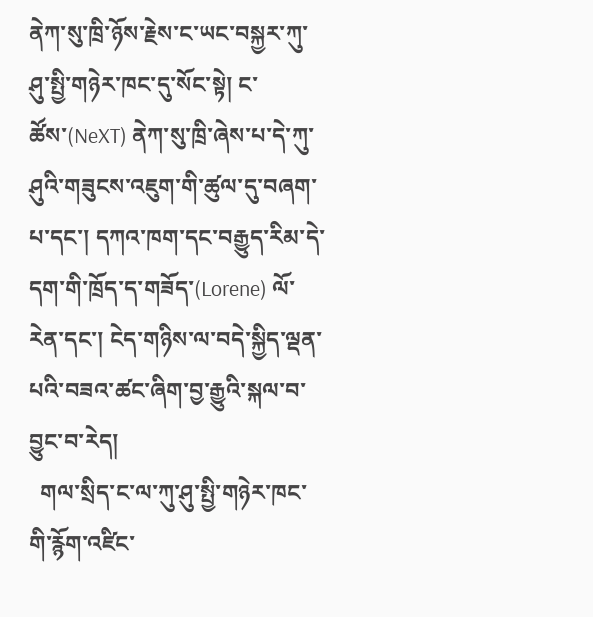ནེཀ་སུ་ཁྲི་ཉོས་རྗེས་ང་ཡང་བསྐྱར་ཀུ་ཤུ་སྤྱི་གཉེར་ཁང་དུ་སོང་སྟེ། ང་ཚོས་(NeXT) ནེཀ་སུ་ཁྲི་ཞེས་པ་དེ་ཀུ་ཤུའི་གཟུངས་འཇུག་གི་ཚུལ་དུ་བཞག་པ་དང་། དཀའ་ཁག་དང་བརྒྱུད་རིམ་དེ་དག་གི་ཁྲོད་ད་གཟོད་(Lorene) ལོ་རེན་དང་། ངེད་གཉིས་ལ་བདེ་སྐྱིད་ལྡན་པའི་བཟའ་ཚང་ཞིག་བྱ་རྒྱུའི་སྐལ་བ་བྱུང་བ་རེད།
  གལ་སྲིད་ང་ལ་ཀུ་ཤུ་སྤྱི་གཉེར་ཁང་གི་རྙོག་འཛིང་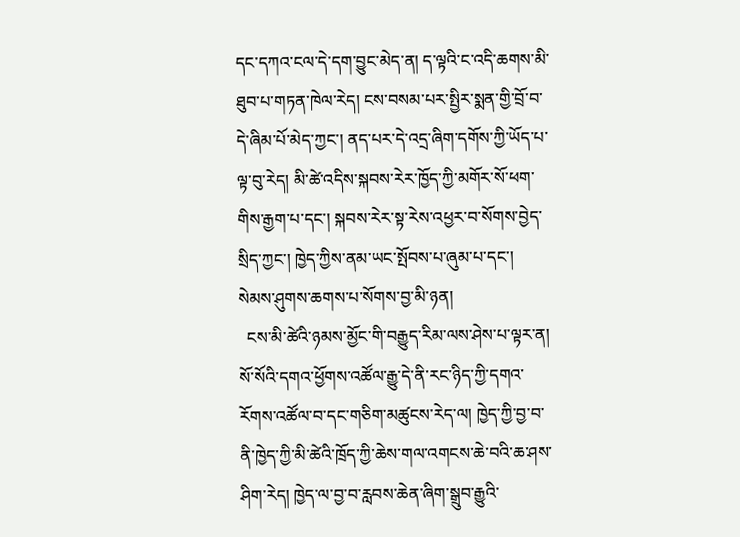དང་དཀའ་ངལ་དེ་དག་བྱུང་མེད་ན། ད་ལྟའི་ང་འདི་ཆགས་མི་ཐུབ་པ་གཏན་ཁེལ་རེད། ངས་བསམ་པར་སྤྱིར་སྨན་གྱི་བྲོ་བ་དེ་ཞིམ་པོ་མེད་ཀྱང་། ནད་པར་དེ་འདྲ་ཞིག་དགོས་ཀྱི་ཡོད་པ་ལྟ་བུ་རེད། མི་ཚེ་འདིས་སྐབས་རེར་ཁྱོད་ཀྱི་མགོར་སོ་ཕག་གིས་རྒྱག་པ་དང་། སྐབས་རེར་སྟ་རེས་འཕྱར་བ་སོགས་བྱེད་སྲིད་ཀྱང་། ཁྱེད་ཀྱིས་ནམ་ཡང་སྤོབས་པ་ཞུམ་པ་དང་། སེམས་ཤུགས་ཆགས་པ་སོགས་བྱ་མི་ཉན།
  ངས་མི་ཚེའི་ཉམས་མྱོང་གི་བརྒྱུད་རིམ་ལས་ཤེས་པ་ལྟར་ན། སོ་སོའི་དགའ་ཕྱོགས་འཚོལ་རྒྱུ་དེ་ནི་རང་ཉིད་ཀྱི་དགའ་རོགས་འཚོལ་བ་དང་གཅིག་མཚུངས་རེད་ལ། ཁྱེད་ཀྱི་བྱ་བ་ནི་ཁྱེད་ཀྱི་མི་ཚེའི་ཁྲོད་ཀྱི་ཆེས་གལ་འགངས་ཆེ་བའི་ཆ་ཤས་ཤིག་རེད། ཁྱེད་ལ་བྱ་བ་རླབས་ཆེན་ཞིག་སྒྲུབ་རྒྱུའི་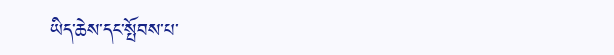ཡིད་ཆེས་དང་སྤོབས་པ་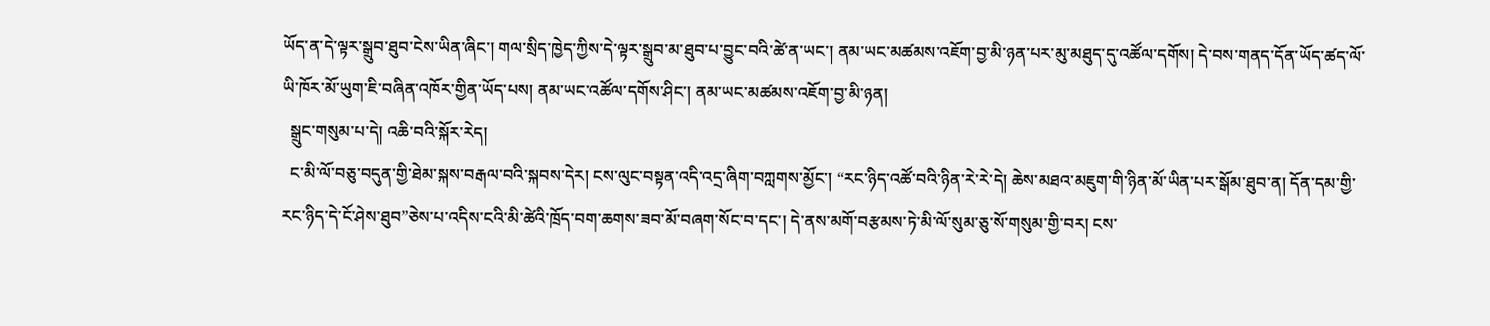ཡོད་ན་དེ་ལྟར་སྒྲུབ་ཐུབ་ངེས་ཡིན་ཞིང་། གལ་སྲིད་ཁྱེད་ཀྱིས་དེ་ལྟར་སྒྲུབ་མ་ཐུབ་པ་བྱུང་བའི་ཚེ་ན་ཡང་། ནམ་ཡང་མཚམས་འཇོག་བྱ་མི་ཉན་པར་མུ་མཐུད་དུ་འཚོལ་དགོས། དེ་བས་གནད་དོན་ཡོད་ཚད་ལོ་ཡི་ཁོར་མོ་ཡུག་ཇི་བཞིན་འཁོར་གྱིན་ཡོད་པས། ནམ་ཡང་འཚོལ་དགོས་ཤིང་། ནམ་ཡང་མཚམས་འཇོག་བྱ་མི་ཉན།
  སྒྲུང་གསུམ་པ་དེ། འཆི་བའི་སྐོར་རེད།
  ང་མི་ལོ་བཅུ་བདུན་གྱི་ཐེམ་སྐས་བརྒལ་བའི་སྐབས་དེར། ངས་ལུང་བསྟན་འདི་འདྲ་ཞིག་བཀླགས་མྱོང་། “རང་ཉིད་འཚོ་བའི་ཉིན་རེ་རེ་དེ། ཆེས་མཐའ་མཇུག་གི་ཉིན་མོ་ཡིན་པར་སྒོམ་ཐུབ་ན། དོན་དམ་གྱི་རང་ཉིད་དེ་ངོ་ཤེས་ཐུབ”ཅེས་པ་འདིས་ངའི་མི་ཚེའི་ཁྲོད་བག་ཆགས་ཟབ་མོ་བཞག་སོང་བ་དང་། དེ་ནས་མགོ་བརྩམས་ཏེ་མི་ལོ་སུམ་ཅུ་སོ་གསུམ་གྱི་བར། ངས་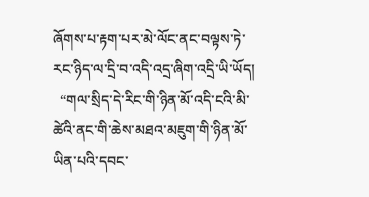ཞོགས་པ་རྟག་པར་མེ་ལོང་ནང་བལྟས་ཏེ་རང་ཉིད་ལ་དྲི་བ་འདི་འདྲ་ཞིག་འདྲི་ཡི་ཡོད།
  “གལ་སྲིད་དེ་རིང་གི་ཉིན་མོ་འདི་ངའི་མི་ཚེའི་ནང་གི་ཆེས་མཐའ་མཇུག་གི་ཉིན་མོ་ཡིན་པའི་དབང་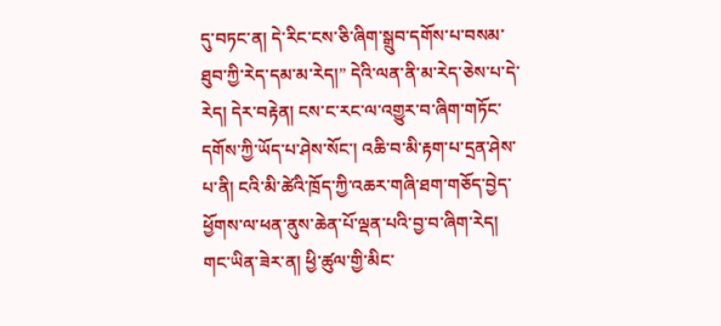དུ་བཏང་ན། དེ་རིང་ངས་ཅི་ཞིག་སྒྲུབ་དགོས་པ་བསམ་ཐུབ་ཀྱི་རེད་དམ་མ་རེད།” དེའི་ལན་ནི་མ་རེད་ཅེས་པ་དེ་རེད། དེར་བརྟེན། ངས་ང་རང་ལ་འགྱུར་བ་ཞིག་གཏོང་དགོས་ཀྱི་ཡོད་པ་ཤེས་སོང་། འཆི་བ་མི་རྟག་པ་དྲན་ཤེས་པ་ནི། ངའི་མི་ཚེའི་ཁྲོད་ཀྱི་འཆར་གཞི་ཐག་གཅོད་བྱེད་ཕྱོགས་ལ་ཕན་ནུས་ཆེན་པོ་ལྡན་པའི་བྱ་བ་ཞིག་རེད། གང་ཡིན་ཟེར་ན། ཕྱི་ཚུལ་གྱི་མིང་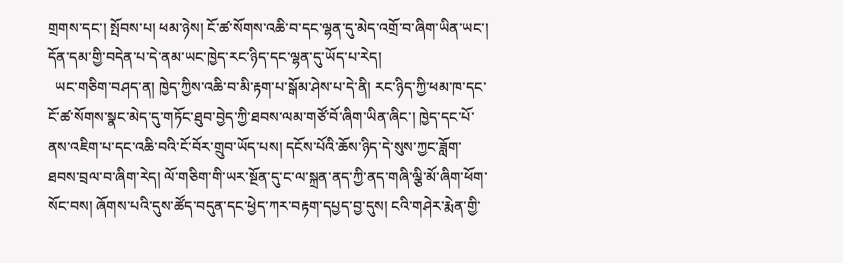གྲགས་དང་། སྤོབས་པ། ཕམ་ཉེས། ངོ་ཚ་སོགས་འཆི་བ་དང་ལྷན་དུ་མེད་འགྲོ་བ་ཞིག་ཡིན་ཡང་། དོན་དམ་གྱི་བདེན་པ་དེ་ནམ་ཡང་ཁྱེད་རང་ཉིད་དང་ལྷན་དུ་ཡོད་པ་རེད།
  ཡང་གཅིག་བཤད་ན། ཁྱེད་ཀྱིས་འཆི་བ་མི་རྟག་པ་སྒོམ་ཤེས་པ་དེ་ནི། རང་ཉིད་ཀྱི་ཕམ་ཁ་དང་ངོ་ཚ་སོགས་སྣང་མེད་དུ་གཏོང་ཐུབ་བྱེད་ཀྱི་ཐབས་ལམ་གཙོ་བོ་ཞིག་ཡིན་ཞིང་། ཁྱེད་དང་པོ་ནས་འཇིག་པ་དང་འཆི་བའི་ངོ་བོར་གྲུབ་ཡོད་པས། དངོས་པོའི་ཆོས་ཉིད་དེ་སུས་ཀྱང་ཟློག་ཐབས་བྲལ་བ་ཞིག་རེད། ལོ་གཅིག་གི་ཡར་སྔོན་དུ་ང་ལ་སྐྲན་ནད་ཀྱི་ནད་གཞི་ལྕི་མོ་ཞིག་ཕོག་སོང་བས། ཞོགས་པའི་དུས་ཚོད་བདུན་དང་ཕྱེད་ཀར་བརྟག་དཔྱད་བྱ་དུས། ངའི་གཤེར་རྨེན་གྱི་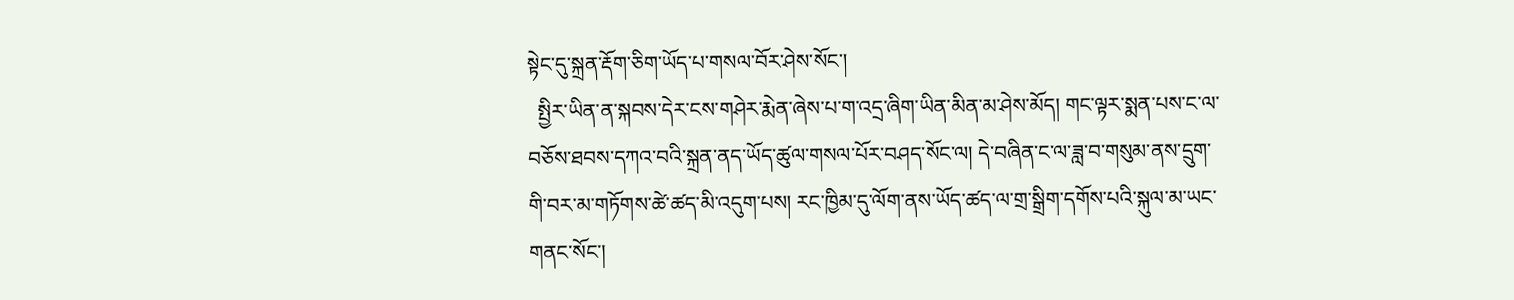སྟེང་དུ་སྐྲན་རྡོག་ཅིག་ཡོད་པ་གསལ་བོར་ཤེས་སོང་།
  སྤྱིར་ཡིན་ན་སྐབས་དེར་ངས་གཤེར་རྨེན་ཞེས་པ་ག་འདྲ་ཞིག་ཡིན་མིན་མ་ཤེས་མོད། གང་ལྟར་སྨན་པས་ང་ལ་བཅོས་ཐབས་དཀའ་བའི་སྐྲན་ནད་ཡོད་ཚུལ་གསལ་པོར་བཤད་སོང་ལ། དེ་བཞིན་ང་ལ་ཟླ་བ་གསུམ་ནས་དྲུག་གི་བར་མ་གཏོགས་ཚེ་ཚད་མི་འདུག་པས། རང་ཁྱིམ་དུ་ལོག་ནས་ཡོད་ཚད་ལ་གྲ་སྒྲིག་དགོས་པའི་སྐུལ་མ་ཡང་གནང་སོང་།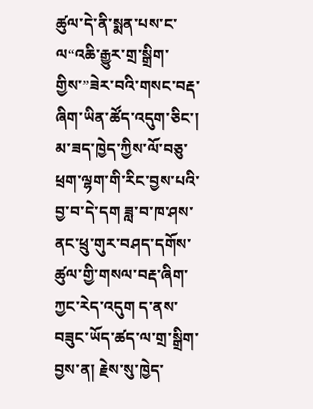ཚུལ་དེ་ནི་སྨན་པས་ང་ལ“འཆི་རྒྱུར་གྲ་སྒྲིག་གྱིས་”ཟེར་བའི་གསང་བརྡ་ཞིག་ཡིན་ཚོད་འདུག་ཅིང་། མ་ཟད་ཁྱེད་ཀྱིས་ལོ་བཅུ་ཕྲག་ལྷག་གི་རིང་བྱས་པའི་བྱ་བ་དེ་དག ཟླ་བ་ཁ་ཤས་ནང་ཕྲུ་གུར་བཤད་དགོས་ཚུལ་གྱི་གསལ་བརྡ་ཞིག་ཀྱང་རེད་འདུག ད་ནས་བཟུང་ཡོད་ཚད་ལ་གྲ་སྒྲིག་བྱས་ན། རྗེས་སུ་ཁྱེད་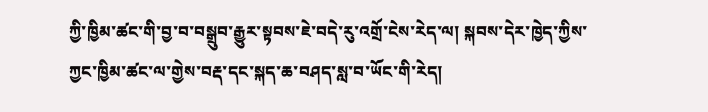ཀྱི་ཁྱིམ་ཚང་གི་བྱ་བ་བསྒྲུབ་རྒྱུར་སྟབས་ཇེ་བདེ་རུ་འགྲོ་ངེས་རེད་ལ། སྐབས་དེར་ཁྱེད་ཀྱིས་ཀྱང་ཁྱིམ་ཚང་ལ་གྱེས་བརྡ་དང་སྐད་ཆ་བཤད་སླ་བ་ཡོང་གི་རེད།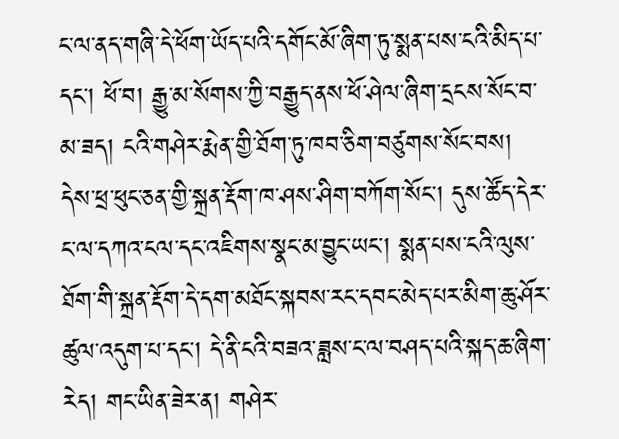ང་ལ་ནད་གཞི་དེ་ཕོག་ཡོད་པའི་དགོང་མོ་ཞིག་ཏུ་སྨན་པས་ངའི་མིད་པ་དང་། ཕོ་བ། རྒྱུ་མ་སོགས་ཀྱི་བརྒྱུད་ནས་ཕོ་ཤེལ་ཞིག་དྲངས་སོང་བ་མ་ཟད། ངའི་གཤེར་རྨེན་གྱི་ཐོག་ཏུ་ཁབ་ཅིག་བཙུགས་སོང་བས། དེས་ཕྲ་ཕུང་ཅན་གྱི་སྐྲན་རྡོག་ཁ་ཤས་ཤིག་བཀོག་སོང་། དུས་ཚོད་དེར་ང་ལ་དཀའ་ངལ་དང་འཇིགས་སྣང་མ་བྱུང་ཡང་། སྨན་པས་ངའི་ལུས་ཐོག་གི་སྐྲན་རྡོག་དེ་དག་མཐོང་སྐབས་རང་དབང་མེད་པར་མིག་ཆུ་ཤོར་ཚུལ་འདུག་པ་དང་། དེ་ནི་ངའི་བཟའ་ཟླས་ང་ལ་བཤད་པའི་སྐད་ཆ་ཞིག་རེད། གང་ཡིན་ཟེར་ན། གཤེར་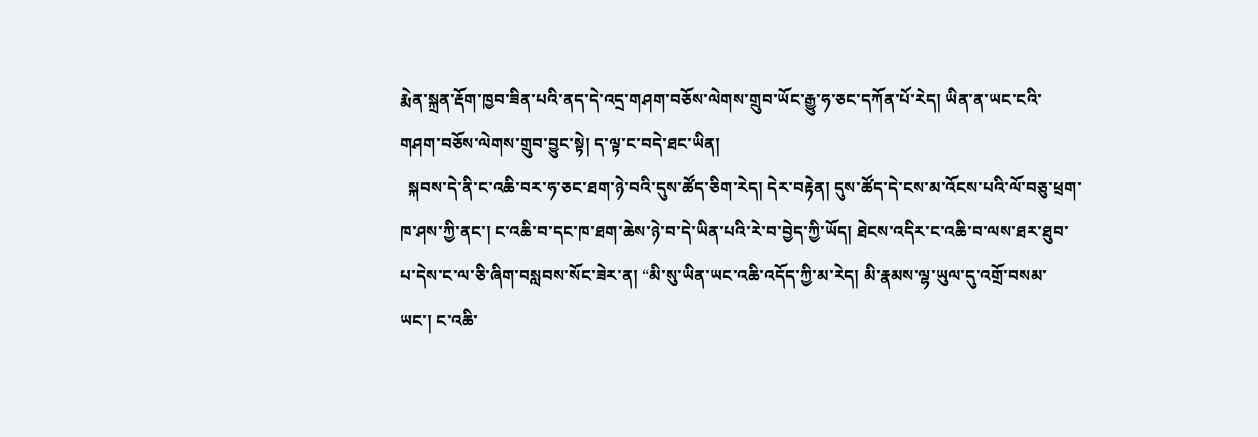རྨེན་སྐྲན་རྡོག་ཁྱབ་ཟིན་པའི་ནད་དེ་འདྲ་གཤག་བཅོས་ལེགས་གྲུབ་ཡོང་རྒྱུ་ཧ་ཅང་དཀོན་པོ་རེད། ཡིན་ན་ཡང་ངའི་གཤག་བཅོས་ལེགས་གྲུབ་བྱུང་སྟེ། ད་ལྟ་ང་བདེ་ཐང་ཡིན།
  སྐབས་དེ་ནི་ང་འཆི་བར་ཧ་ཅང་ཐག་ཉེ་བའི་དུས་ཚོད་ཅིག་རེད། དེར་བརྟེན། དུས་ཚོད་དེ་ངས་མ་འོངས་པའི་ལོ་བཅུ་ཕྲག་ཁ་ཤས་ཀྱི་ནང་། ང་འཆི་བ་དང་ཁ་ཐག་ཆེས་ཉེ་བ་དེ་ཡིན་པའི་རེ་བ་བྱེད་ཀྱི་ཡོད། ཐེངས་འདིར་ང་འཆི་བ་ལས་ཐར་ཐུབ་པ་དེས་ང་ལ་ཅི་ཞིག་བསླབས་སོང་ཟེར་ན། “མི་སུ་ཡིན་ཡང་འཆི་འདོད་ཀྱི་མ་རེད། མི་རྣམས་ལྷ་ཡུལ་དུ་འགྲོ་བསམ་ཡང་། ང་འཆི་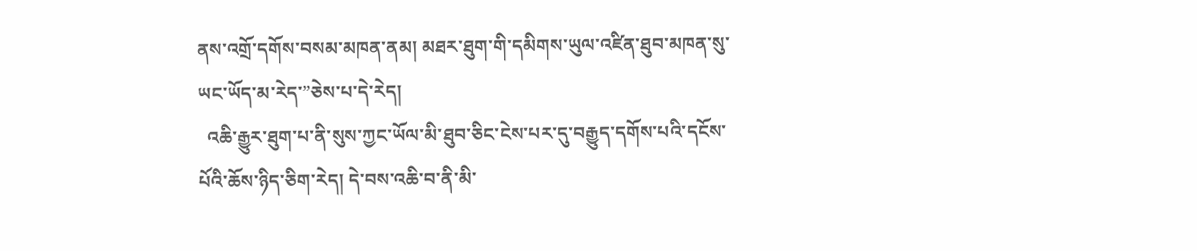ནས་འགྲོ་དགོས་བསམ་མཁན་ནམ། མཐར་ཐུག་གི་དམིགས་ཡུལ་འཛིན་ཐུབ་མཁན་སུ་ཡང་ཡོད་མ་རེད་”ཅེས་པ་དེ་རེད།
  འཆི་རྒྱུར་ཐུག་པ་ནི་སུས་ཀྱང་ཡོལ་མི་ཐུབ་ཅིང་ངེས་པར་དུ་བརྒྱུད་དགོས་པའི་དངོས་པོའི་ཆོས་ཉིད་ཅིག་རེད། དེ་བས་འཆི་བ་ནི་མི་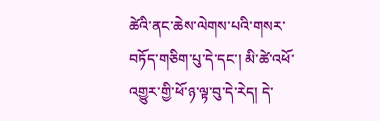ཚེའི་ནང་ཆེས་ལེགས་པའི་གསར་བཏོད་གཅིག་པུ་དེ་དང་། མི་ཚེ་འཕོ་འགྱུར་གྱི་ཕོ་ཉ་ལྟ་བུ་དེ་རེད། དེ་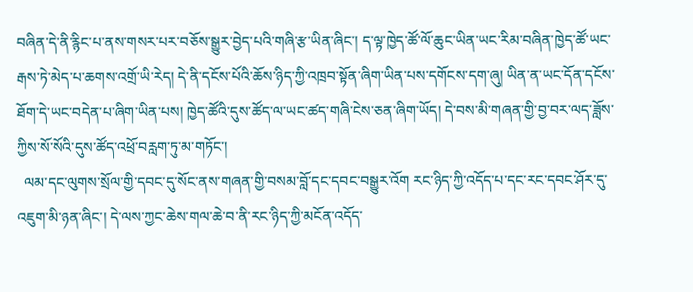བཞིན་དེ་ནི་རྙིང་པ་ནས་གསར་པར་བཅོས་སྒྱུར་བྱེད་པའི་གཞི་རྩ་ཡིན་ཞིང་། ད་ལྟ་ཁྱེད་ཚོ་ལོ་ཆུང་ཡིན་ཡང་རིམ་བཞིན་ཁྱེད་ཚོ་ཡང་རྒས་ཏེ་མེད་པ་ཆགས་འགྲོ་ཡི་རེད། དེ་ནི་དངོས་པོའི་ཆོས་ཉིད་ཀྱི་འཁྲབ་སྟོན་ཞིག་ཡིན་པས་དགོངས་དག་ཞུ། ཡིན་ན་ཡང་དོན་དངོས་ཐོག་དེ་ཡང་བདེན་པ་ཞིག་ཡིན་པས། ཁྱེད་ཚོའི་དུས་ཚོད་ལ་ཡང་ཚད་གཞི་ངེས་ཅན་ཞིག་ཡོད། དེ་བས་མི་གཞན་གྱི་བྱ་བར་ལད་ཟློས་ཀྱིས་སོ་སོའི་དུས་ཚོད་འཕྲོ་བརླག་ཏུ་མ་གཏོང་།
  ལམ་དང་ལུགས་སྲོལ་གྱི་དབང་དུ་སོང་ནས་གཞན་གྱི་བསམ་བློ་དང་དབང་བསྒྱུར་འོག རང་ཉིད་ཀྱི་འདོད་པ་དང་རང་དབང་ཤོར་དུ་འཇུག་མི་ཉན་ཞིང་། དེ་ལས་ཀྱང་ཆེས་གལ་ཆེ་བ་ནི་རང་ཉིད་ཀྱི་མངོན་འདོད་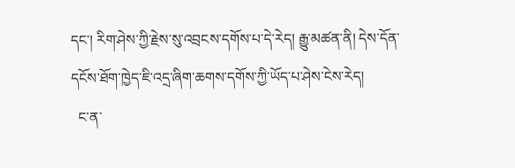དང་། རིག་ཤེས་ཀྱི་རྗེས་སུ་འབྲངས་དགོས་པ་དེ་རེད། རྒྱུ་མཚན་ནི། དེས་དོན་དངོས་ཐོག་ཁྱེད་ཇི་འདྲ་ཞིག་ཆགས་དགོས་ཀྱི་ཡོད་པ་ཤེས་ངེས་རེད།
  ང་ན་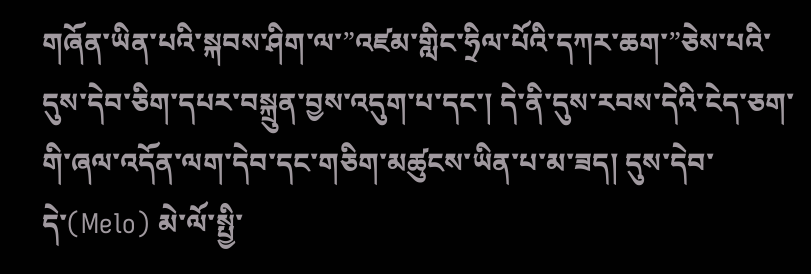གཞོན་ཡིན་པའི་སྐབས་ཤིག་ལ་”འཛམ་གླིང་ཧྲིལ་པོའི་དཀར་ཆག་”ཅེས་པའི་དུས་དེབ་ཅིག་དཔར་བསྐྲུན་བྱས་འདུག་པ་དང་། དེ་ནི་དུས་རབས་དེའི་ངེད་ཅག་གི་ཞལ་འདོན་ལག་དེབ་དང་གཅིག་མཚུངས་ཡིན་པ་མ་ཟད། དུས་དེབ་དེ་(Melo) མེ་ལོ་སྤྱི་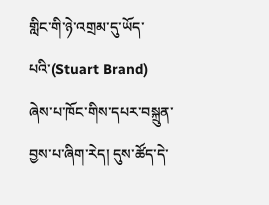གླིང་གི་ཉེ་འགྲམ་དུ་ཡོད་པའི་(Stuart Brand) ཞེས་པ་ཁོང་གིས་དཔར་བསྐྲུན་བྱས་པ་ཞིག་རེད། དུས་ཚོད་དེ་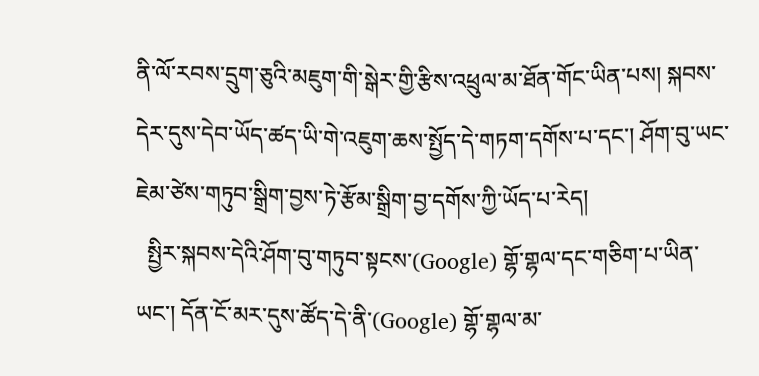ནི་ལོ་རབས་དྲུག་ཅུའི་མཇུག་གི་སྒེར་གྱི་རྩིས་འཕྲུལ་མ་ཐོན་གོང་ཡིན་པས། སྐབས་དེར་དུས་དེབ་ཡོད་ཚད་ཡི་གེ་འཇུག་ཆས་སྤྱོད་དེ་གཏག་དགོས་པ་དང་། ཤོག་བུ་ཡང་ཇེམ་ཙེས་གཏུབ་སྒྲིག་བྱས་ཏེ་རྩོམ་སྒྲིག་བྱ་དགོས་ཀྱི་ཡོད་པ་རེད།
  སྤྱིར་སྐབས་དེའི་ཤོག་བུ་གཏུབ་སྟངས་(Google) གྷོ་གྷལ་དང་གཅིག་པ་ཡིན་ཡང་། དོན་ངོ་མར་དུས་ཚོད་དེ་ནི་(Google) གྷོ་གྷལ་མ་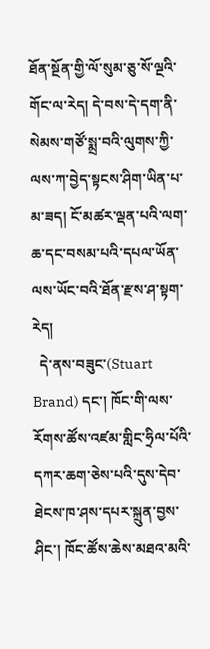ཐོན་སྔོན་གྱི་ལོ་སུམ་ཅུ་སོ་ལྔའི་གོང་ལ་རེད། དེ་བས་དེ་དག་ནི་སེམས་གཙོ་སྨྲ་བའི་ལུགས་ཀྱི་ལས་ཀ་བྱེད་སྟངས་ཤིག་ཡིན་པ་མ་ཟད། ངོ་མཚར་ལྡན་པའི་ལག་ཆ་དང་བསམ་པའི་དཔལ་ཡོན་ལས་ཡོང་བའི་ཐོན་རྫས་ཤ་སྟག་རེད།
  དེ་ནས་བཟུང་(Stuart Brand) དང་། ཁོང་གི་ལས་རོགས་ཚོས་འཛམ་གླིང་ཧྲིལ་པོའི་དཀར་ཆག་ཅེས་པའི་དུས་དེབ་ཐེངས་ཁ་ཤས་དཔར་སྐྲུན་བྱས་ཤིང་། ཁོང་ཚོས་ཆེས་མཐའ་མའི་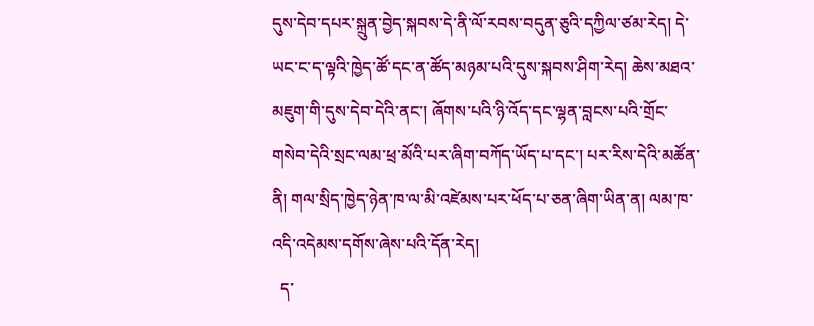དུས་དེབ་དཔར་སྐྲུན་བྱེད་སྐབས་དེ་ནི་ལོ་རབས་བདུན་ཅུའི་དཀྱིལ་ཙམ་རེད། དེ་ཡང་ང་ད་ལྟའི་ཁྱེད་ཚོ་དང་ན་ཚོད་མཉམ་པའི་དུས་སྐབས་ཤིག་རེད། ཆེས་མཐའ་མཇུག་གི་དུས་དེབ་དེའི་ནང་། ཞོགས་པའི་ཉི་འོད་དང་ལྷན་བླངས་པའི་གྲོང་གསེབ་དེའི་སྲང་ལམ་ཕྲ་མོའི་པར་ཞིག་བཀོད་ཡོད་པ་དང་། པར་རིས་དེའི་མཚོན་ནི། གལ་སྲིད་ཁྱེད་ཉེན་ཁ་ལ་མི་འཛེམས་པར་ཕོད་པ་ཅན་ཞིག་ཡིན་ན། ལམ་ཁ་འདི་འདེམས་དགོས་ཞེས་པའི་དོན་རེད།
  ད་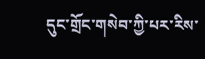དུང་གྲོང་གསེབ་ཀྱི་པར་རིས་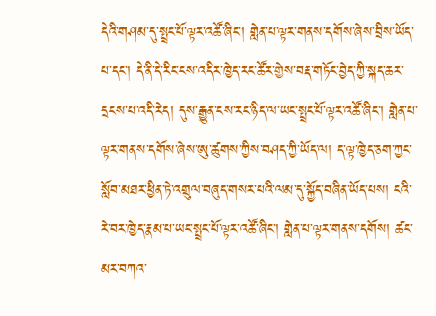དེའི་གཤམ་དུ་སྤྲང་པོ་ལྟར་འཚོ་ཞིང་། གླེན་པ་ལྟར་གནས་དགོས་ཞེས་བྲིས་ཡོད་པ་དང་། དེ་ནི་དེ་རིང་ངས་འདིར་ཁྱེད་རང་ཚོར་གྱེས་བརྡ་གཏོང་བྱེད་ཀྱི་སྐད་ཆར་དྲངས་པ་འདི་རེད། དུས་རྒྱུན་ངས་རང་ཉིད་ལ་ཡང་སྤྲང་པོ་ལྟར་འཚོ་ཞིང་། གླེན་པ་ལྟར་གནས་དགོས་ཞེས་ཨུ་ཚུགས་ཀྱིས་བཤད་ཀྱི་ཡོད་ལ། ད་ལྟ་ཁྱེད་ཅག་ཀྱང་སློབ་མཐར་ཕྱིན་ཏེ་འགྲུལ་བཞུད་གསར་པའི་ལམ་དུ་སྐྱོད་བཞིན་ཡོད་པས། ངའི་རེ་བར་ཁྱེད་རྣམ་པ་ཡང་སྤྲང་པོ་ལྟར་འཚོ་ཞིང་། གླེན་པ་ལྟར་གནས་དགོས། ཚང་མར་བཀའ་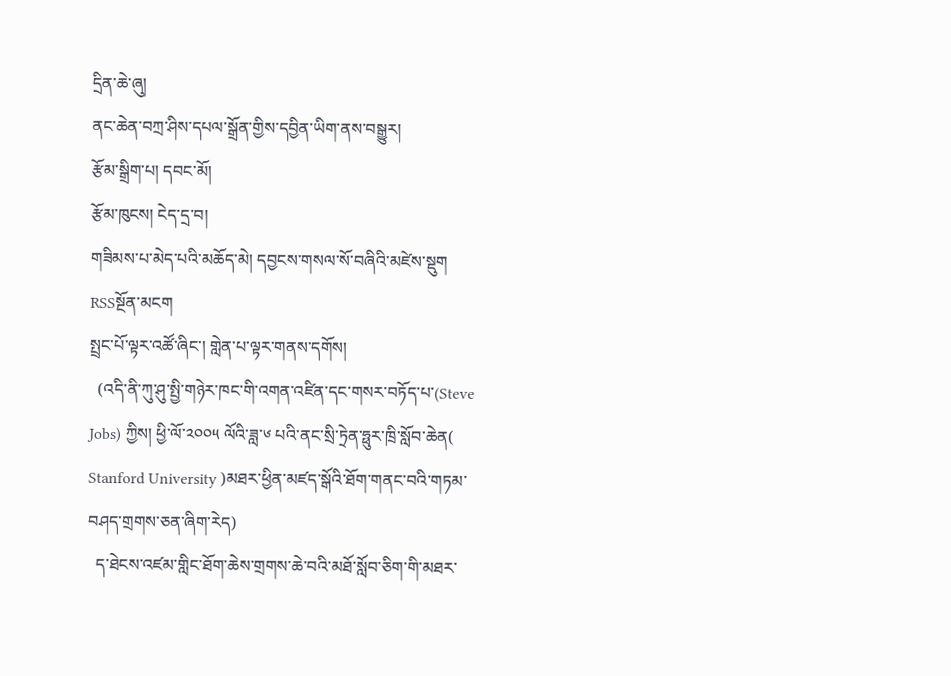དྲིན་ཆེ་ཞུ།
ནང་ཆེན་བཀྲ་ཤིས་དཔལ་སྒྲོན་གྱིས་དབྱིན་ཡིག་ནས་བསྒྱུར།
རྩོམ་སྒྲིག་པ། དབང་མོ།
རྩོམ་ཁུངས། ངེད་དྲ་བ།
གཟིམས་པ་མེད་པའི་མཆོད་མེ། དབྱངས་གསལ་སོ་བཞིའི་མཛེས་སྡུག  RSSསྔོན་མངག
སྤྲང་པོ་ལྟར་འཚོ་ཞིང་། གླེན་པ་ལྟར་གནས་དགོས།
  (འདི་ནི་ཀུ་ཤུ་སྤྱི་གཉེར་ཁང་གི་འགན་འཛིན་དང་གསར་བཏོད་པ་(Steve Jobs) ཀྱིས། ཕྱི་ལོ་༢༠༠༥ ལོའི་ཟླ་༦ པའི་ནང་སྲི་ཏྲེན་ཧྥུར་ཁྲི་སློབ་ཆེན( Stanford University )མཐར་ཕྱིན་མཛད་སྒོའི་ཐོག་གནང་བའི་གཏམ་བཤད་གྲགས་ཅན་ཞིག་རེད)
  ད་ཐེངས་འཛམ་གླིང་ཐོག་ཆེས་གྲགས་ཆེ་བའི་མཐོ་སློབ་ཅིག་གི་མཐར་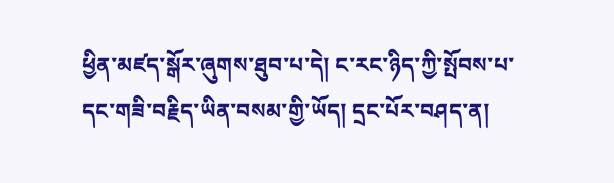ཕྱིན་མཛད་སྒོར་ཞུགས་ཐུབ་པ་དེ། ང་རང་ཉིད་ཀྱི་སྤོབས་པ་དང་གཟི་བརྗིད་ཡིན་བསམ་གྱི་ཡོད། དྲང་པོར་བཤད་ན།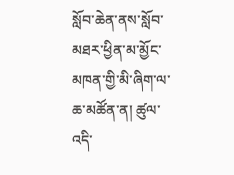སློབ་ཆེན་ནས་སློབ་མཐར་ཕྱིན་མ་མྱོང་མཁན་གྱི་མི་ཞིག་ལ་ཆ་མཚོན་ན། ཚུལ་འདི་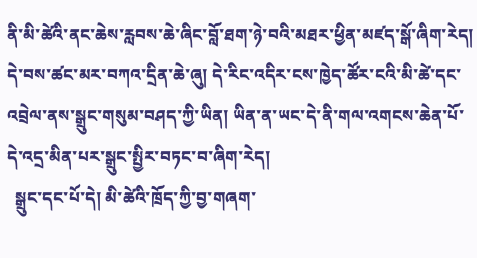ནི་མི་ཚེའི་ནང་ཆེས་རླབས་ཆེ་ཞིང་བློ་ཐག་ཉེ་བའི་མཐར་ཕྱིན་མཛད་སྒོ་ཞིག་རེད། དེ་བས་ཚང་མར་བཀའ་དྲིན་ཆེ་ཞུ། དེ་རིང་འདིར་ངས་ཁྱེད་ཚོར་ངའི་མི་ཚེ་དང་འབྲེལ་ནས་སྒྲུང་གསུམ་བཤད་ཀྱི་ཡིན། ཡིན་ན་ཡང་དེ་ནི་གལ་འགངས་ཆེན་པོ་དེ་འདྲ་མིན་པར་སྒྲུང་སྤྱིར་བཏང་བ་ཞིག་རེད།
  སྒྲུང་དང་པོ་དེ། མི་ཚེའི་ཁྲོད་ཀྱི་བྱ་གཞག་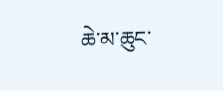ཆེ་མ་ཆུང་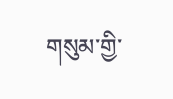གསུམ་གྱི་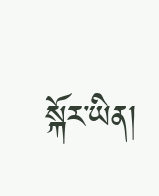སྐོར་ཡིན།